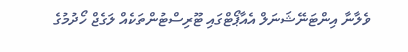ވެލާނާ އިންޓަނޭޝަނަލް އެއާޕޯޓްގައި ޓޫރިސްޓުންތަކެއް ލަގެޖް ހޯދުމުގެ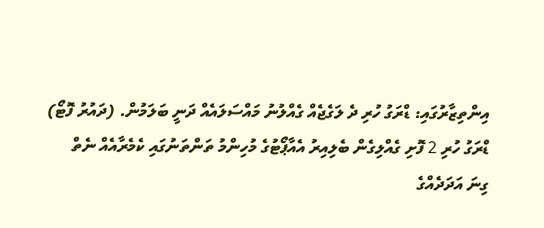އިންތިޒާރުގައި: ޑްރަގު ހުރި ދެ ލަގެޖެއް ގެއްލުނު މައްސަލައެއް ދަނީ ބަލަމުން. (ދައުރު ފޮޓޯ)
ޑްރަގު ހުރި 2 ފޮށި ގެއްލިގެން ބެލިއިރު އެއާޕޯޓުގެ މުހިންމު ތަންތަނުގައި ކެމެރާއެއް ނެތް
ގިނަ އަދަދެއްގެ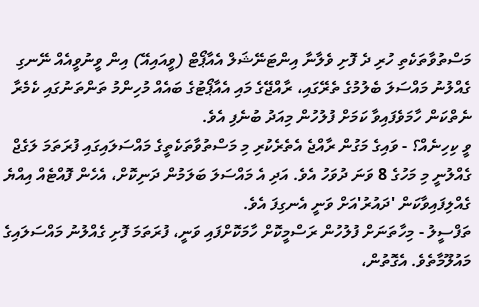މަސްތުވާތަކެތި ހުރި ދެ ފޮށި ވެލާނާ އިންޓަނޭޝަލް އެއާޕޯޓް (ވީއައިއޭ) އިން ވީނުވީއެއް ނޭނގި ގެއްލުނު މައްސަލަ ބެލުމުގެ ތެރޭގައި، ރާއްޖޭގެ މައި އެއާޕޯޓުގެ ބައެއް މުހިންމު ތަންތަނުގައި ކެމެރާ ނެތްކަން ހާމަވެފައިވާ ކަމަށް ފުލުހުން މިއަދު ބުނެފި އެވެ.
ވީ ކިހިނެއް؟ - ވައިގެ މަގުން ރާއްޖެ އެތެރެކުރި މި މަސްތުވާތަކެތީގެ މައްސަލައިގައި ފުރަތަމަ ލަގެޖް ގެއްލުނީ މި މަހުގެ 8 ވަނަ ދުވަހު އެވެ. އަދި އެ މައްސަލަ ބަލަމުން ދަނިކޮށް، އެހެން ފޮއްޓެއް އިއްޔެ ގެއްލިފައިވާކަން 'ދައުރު'އަށް ވަނީ އެނގިފަ އެވެ.
ތަފްސީލު - މިހާތަނަށް ފުލުހުން ރަސްމީކޮށް ހާމަކޮށްފައި ވަނީ، ފުރަތަމަ ފޮށި ގެއްލުނު މައްސަލައިގެ މައުލޫމާތެވެ. އެގޮތުން،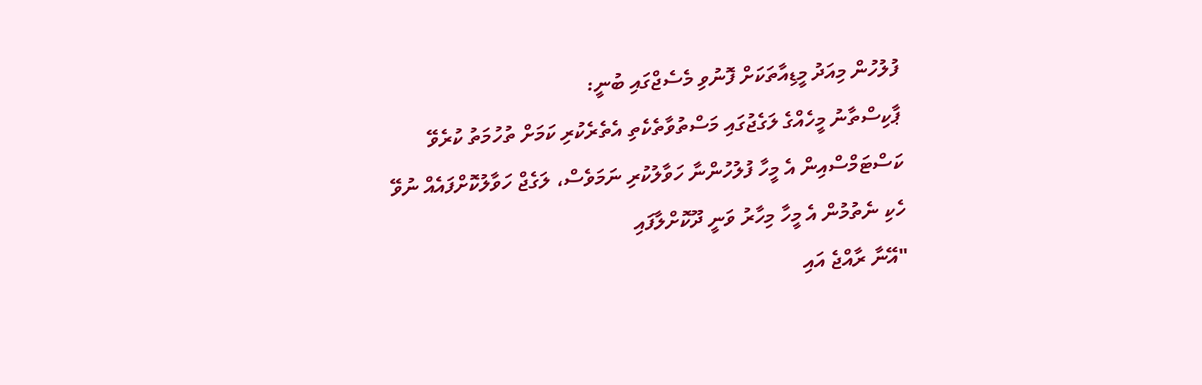ފުލުހުން މިއަދު މީޑިއާތަކަށް ފޮނުވި މެސެޖްގައި ބުނީ:
ޕާކިސްތާނު މީހެއްގެ ލަގެޖުގައި މަސްތުވާތެކެތި އެތެރެކުރި ކަމަށް ތުހުމަތު ކުރެވޭ
ކަސްޓަމްސްއިން އެ މީހާ ފުލުހުންނާ ހަވާލުކުރި ނަމަވެސް، ލަގެޖް ހަވާލުކޮށްފައެއް ނުވޭ
ހެކި ނެތުމުން އެ މީހާ މިހާރު ވަނީ ދޫކޮށްލާފައި
"އޭނާ ރާއްޖެ އައި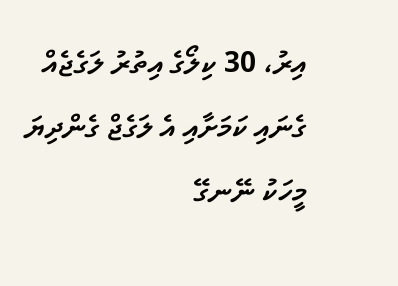އިރު، 30 ކިލޯގެ އިތުރު ލަގެޖެއް ގެނައި ކަމަށާއި އެ ލަގެޖް ގެންދިޔަ މީހަކު ނޭނގޭ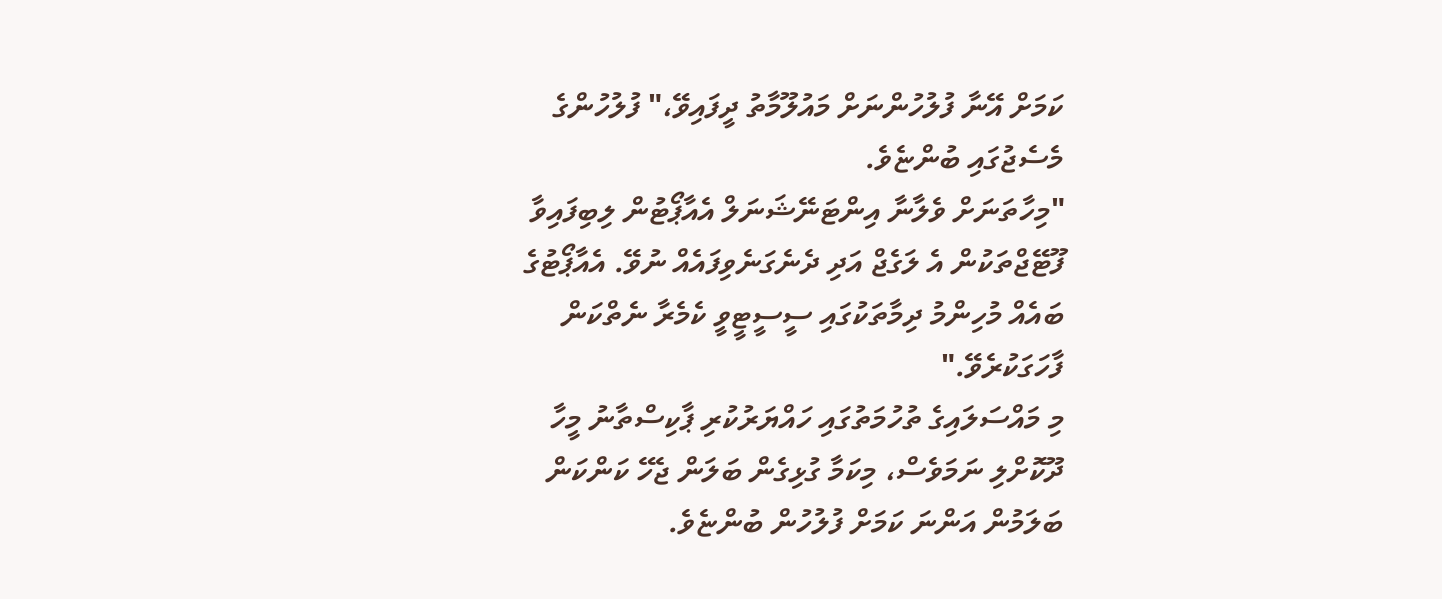ކަމަށް އޭނާ ފުލުހުންނަށް މައުލޫމާތު ދީފައިވޭ،" ފުލުހުންގެ މެސެޖުގައި ބުންޏެވެ.
"މިހާތަނަށް ވެލާނާ އިންޓަނޭޝަނަލް އެއާޕޯޓުން ލިބިފައިވާ ފޫޓޭޖްތަކުން އެ ލަގެޖް އަދި ދެނެގަނެވިފައެއް ނުވޭ. އެއާޕޯޓުގެ ބައެއް މުހިންމު ދިމާތަކުގައި ސީސީޓީވީ ކެމެރާ ނެތްކަން ފާހަގަކުރެވޭ."
މި މައްސަލައިގެ ތުހުމަތުގައި ހައްޔަރުކުރި ޕާކިސްތާނު މީހާ ދޫކޮށްލި ނަމަވެސް، މިކަމާ ގުޅިގެން ބަލަން ޖެހޭ ކަންކަން ބަލަމުން އަންނަ ކަމަށް ފުލުހުން ބުންޏެވެ.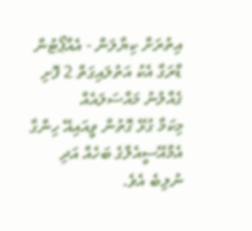އިތުރަށް ކިޔާލަން - އެއާޕޯޓުން ޑްރަގާ އެކު އަތުލައިގަތް 2 ފޮށި ގެއްލުނު މައްސަލައެއް
މިކަމާ ގުޅޭ ގޮތުން ވީއައިއޭ ހިންގާ އެމްއޭސީއެލްގެ ބަހެއް އަދި ނުލިބެ އެވެ.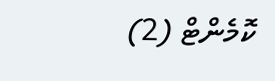ކޮމެންޓް (2)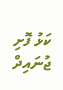ކަޅު ފޮށި
ޖުނައިދް